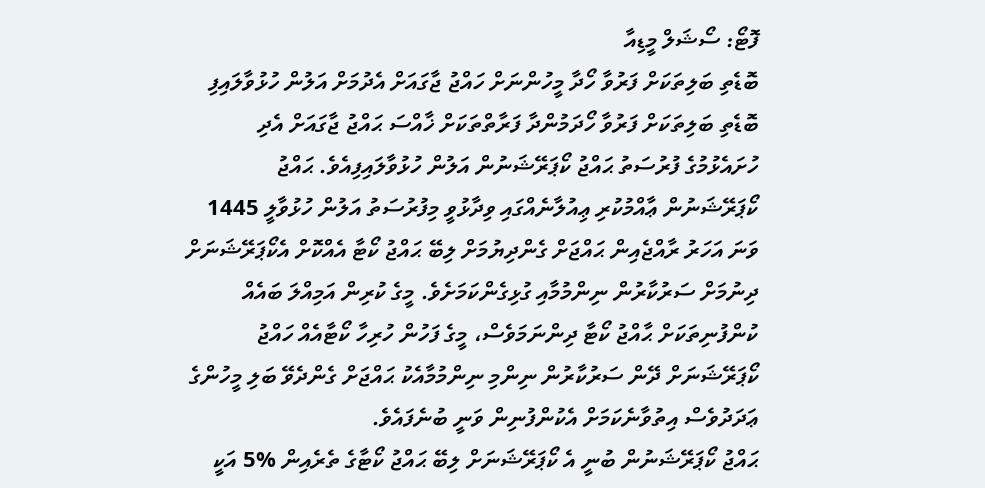ފޮޓޯ: ސޯޝަލް މީޑިއާ
ބޮޑެތި ބަލިތަކަށް ފަރުވާ ހޯދާ މީހުންނަށް ހައްޖު ޖާގައަށް އެދުމަށް އަލުން ހުޅުވާލައިފި
ބޮޑެތި ބަލިތަކަށް ފަރުވާ ހޯދަމުންދާ ފަރާތްތަކަށް ޚާއްސަ ޙައްޖު ޖާގައަށް އެދި ހުށައެޅުމުގެ ފުރުސަތު ޙައްޖު ކޯޕަރޭޝަނުން އަލުން ހުޅުވާލައިފިއެވެ. ޙައްޖު ކޯޕަރޭޝަނުން ޢާއްމުކުރި ޢިއުލާނެއްގައި ވިދާޅުވީ މިފުރުސަތު އަލުން ހުޅުވާލީ 1445 ވަނަ އަހަރު ރާއްޖެއިން ޙައްޖަށް ގެންދިޔުމަށް ލިބޭ ޙައްޖު ކޯޓާ އެއްކޮށް އެކޯޕަރޭޝަނަށް ދިނުމަށް ސަރުކާރުން ނިންމުމާއި ގުޅިގެންކަމަށެވެ. މީގެ ކުރިން އަމިއްލަ ބައެއް ކުންފުނިތަކަށް ޙާއްޖު ކޯޓާ ދިންނަމަވެސް، މީގެ ފަހުން ހުރިހާ ކޯޓާއެއް ހައްޖު ކޯޕަރޭޝަނަށް ދޭން ސަރުކާރުން ނިންމި ނިންމުމާއެކު ޙައްޖަށް ގެންދެވޭ ބަލި މީހުންގެ ޢަދަދުވެސް އިތުވާނެކަމަށް އެކުންފުނިން ވަނީ ބުނެފައެވެ.
ޙައްޖު ކޯޕަރޭޝަނުން ބުނީ އެ ކޯޕަރޭޝަނަށް ލިބޭ ޙައްޖު ކޯޓާގެ ތެރެއިން %5 އަކީ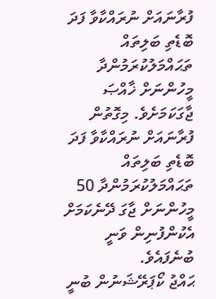ފުރާނައަށް ނުރައްކާވާ ފަދަ ބޮޑެތި ބަލިތައް ތަޙައްމަލުކުރަމުންދާ މީހުންނަށް ޚާއްޞަ ޖާގަކަމަށެވެ. މިގޮތުން ފުރާނައަށް ނުރައްކާވާ ފަދަ ބޮޑެތި ބަލިތައް ތަޙައްމަލުކުރަމުންދާ 50 މީހުންނަށް ޖާގަ ދޭނެކަމަށް އެކުންފުނިން ވަނީ ބުނެފައެވެ.
ޙައްޖު ކޯޕަރޭޝަނުން ބުނީ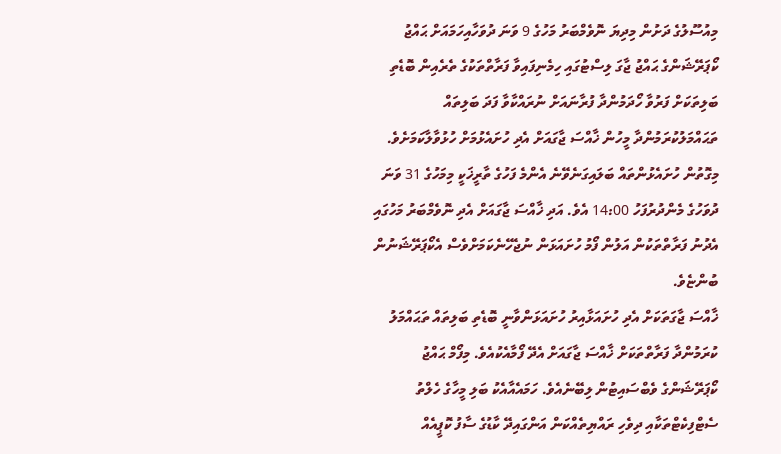މިއުސޫލުގެ ދަށުން މިދިޔަ ނޮވެމްބަރު މަހުގެ 9 ވަނަ ދުވަހާއިހަމައަށް ޙައްޖު ކޯޕަރޭޝަންގެ ޙައްޖު ޖާގަ ލިސްޓުގައި ހިމެނިފައިވާ ފަރާތްތަކުގެ ތެރެއިން ބޮޑެތި ބަލިތަކަށް ފަރުވާ ހޯދަމުންދާ ފުރާނައަށް ނުރައްކާވާ ފަދަ ބަލިތައް ތަޙައްމަލުކުރަމުންދާ މީހުން ޚާއްސަ ޖާގައަށް އެދި ހުށައެޅުމަށް ހުޅުވާލާކަމަށެވެ. މިގޮތުން ހުށައެޅުންތައް ބަލައިގަނެވޭނެ އެންމެ ފަހުގެ ތާރީޚަކީ މިމަހުގެ 31 ވަނަ ދުވަހުގެ މެންދުރުފަހު 14:00 އެވެ. އަދި ޚާއްސަ ޖާގައަށް އެދި ނޮވެމްބަރު މަހުގައި އެދުނު ފަރާތްތަކުން އަލުން ފޯމު ހުށައަޅަން ނުޖެހޭނެކަމަށްވެސް އެކޯޕަރޭޝަނުން ބުންޏެވެ.
ޚާއްސަ ޖާގަތަކަށް އެދި ހުށައަޅާއިރު ހުށައަޅަންވާނީ ބޮޑެތި ބަލިތައް ތަޙައްމަލު ކުރަމުންދާ ފަރާތްތަކަށް ޚާއްސަ ޖާގައަށް އެދޭ ފޯމާއެކުއެވެ. މިފޯމް ޙައްޖު ކޯޕަރޭޝަންގެ ވެބްސައިޓުން ލިބޭނެއެވެ. ހަމައެއާއެކު ބަލި މީހާގެ ހެލްތު ސެޓްފިކެޓްތަކާއި ދިވެހި ރައްޔިތެއްކަން އަންގައިދޭ ކާޑުގެ ސާފު ކޮޕީއެއް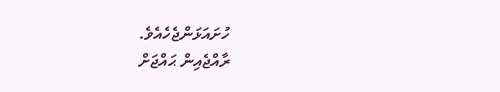ހުށައަޅަންޖެހެއެވެ.
ރާއްޖެއިން ޙައްޖަށް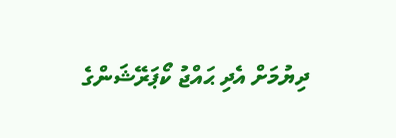ދިޔުމަށް އެދި ޙައްޖު ކޯޕަރޭޝަންގެ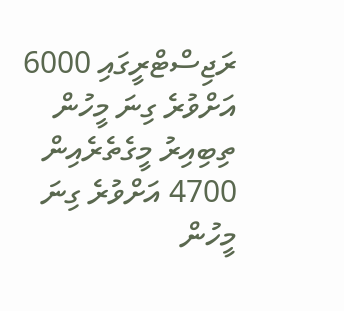ރަޖިސްޓްރީގައި 6000 އަށްވުރެ ގިނަ މީހުން ތިބިއިރު މީގެތެރެއިން 4700 އަށްވުރެ ގިނަ މީހުން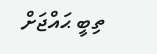ތިބީ ޙައްޖަށް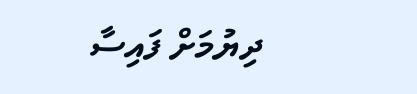ދިޔުމަށް ފައިސާ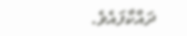ދައްކާފައެވެ.